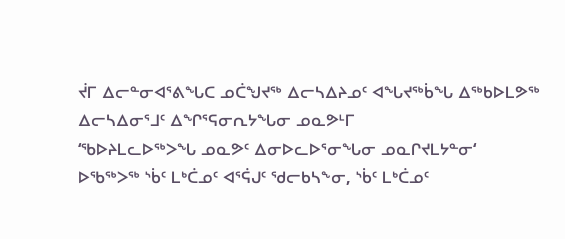ᔫᒥ ᐃᓕᓐᓂᐊᕐᕕᖓᑕ ᓄᑖᖑᔪᖅ ᐃᓕᓴᐃᔨᓄᑦ ᐊᖓᔪᖅᑳᖓ ᐃᖅᑲᐅᒪᕗᖅ ᐃᓕᓴᐃᓂᕐᒧᑦ ᐃᖏᕐᕋᓂᕆᔭᖓᓂ ᓄᓇᕗᒻᒥ
‘ᖃᐅᔨᒪᓚᐅᖅᐳᖓ ᓄᓇᕗᑦ ᐃᓂᐅᓚᐅᕐᓂᖓᓂ ᓄᓇᒋᔪᒪᔭᓐᓂ‘ ᐅᖃᖅᐳᖅ ᔅᑳᑦ ᒪᒃᑖᓄᑦ ᐊᕐᕌᒍᑦ ᖁᓕᑲᓴᖕᓂ, ᔅᑳᑦ ᒪᒃᑖᓄᑦ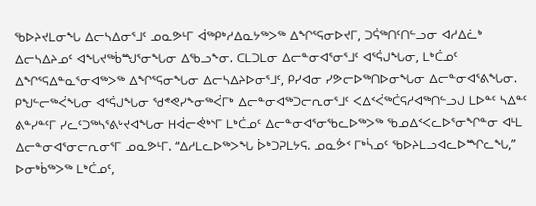ᖃᐅᔨᔪᒪᓂᖓ ᐃᓕᓴᐃᓂᕐᒧᑦ ᓄᓇᕗᒻᒥ ᐋᖅᑭᒃᓱᐃᓇᔭᖅᐳᖅ ᐃᖏᕐᕋᓂᐅᔪᒥ, ᑐᕌᖅᑎᑦᑎᓪᓗᓂ ᐊᓱᐃᓛᒃ ᐃᓕᓴᐃᔨᓄᑦ ᐊᖓᔪᖅᑳᙳᕐᓂᖓᓂ ᐃᖃᓗᖕᓂ. ᑕᒪᑐᒪᓂ ᐃᓕᓐᓂᐊᕐᓂᕐᒧᑦ ᐊᕐᕌᒍᖓᓂ, ᒪᒃᑖᓄᑦ ᐃᖏᕐᕋᐃᓐᓇᕐᓂᐊᖅᐳᖅ ᐃᖏᕐᕋᓂᖓᓂ ᐃᓕᓴᐃᔨᐅᓂᕐᒧᑦ, ᑭᓯᐊᓂ ᓯᕗᓕᐅᖅᑎᐅᓂᖓᓂ ᐃᓕᓐᓂᐊᕐᕕᖓᓂ. ᑭᖑᓪᓕᖅᐹᖓᓂ ᐊᕐᕌᒍᖓᓂ ᖁᕝᕙᓯᖕᓂᖅᐹᒥᒃ ᐃᓕᓐᓂᐊᖅᑐᓕᕆᓂᕐᒧᑦ ᐸᐃᑉᐹᖅᑖᕋᓱᐊᖅᑎᓪᓗᒍ ᒪᐅᓐᑦ ᓴᐃᓐᑦ ᕕᓐᓯᓐᑦᒥ ᓯᓚᑦᑐᖅᓴᕐᕕᒡᔪᐊᖓᓂ ᕼᐋᓕᕚᒃᔅᒥ ᒪᒃᑖᓄᑦ ᐃᓕᓐᓂᐊᕐᓂᖃᓚᐅᖅᐳᖅ ᖃᓄᐃᑉᐸᓚᐅᕐᓂᖏᓐᓂ ᐊᒻᒪ ᐃᓕᓐᓂᐊᕐᓂᓕᕆᓂᕐᒥ ᓄᓇᕗᒻᒥ. “ᐃᓱᒪᓚᐅᖅᐳᖓ ᐆᒃᑐᕈᒪᔭᕋ. ᓄᓇᕘᑉ ᒥᒃᓵᓄᑦ ᖃᐅᔨᒪᓗᐊᓚᐅᙱᓚᖓ,” ᐅᓂᒃᑳᖅᐳᖅ ᒪᒃᑖᓄᑦ,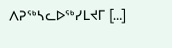ᐱᕈᖅᓴᓚᐅᖅᓯᒪᔪᒥ […]